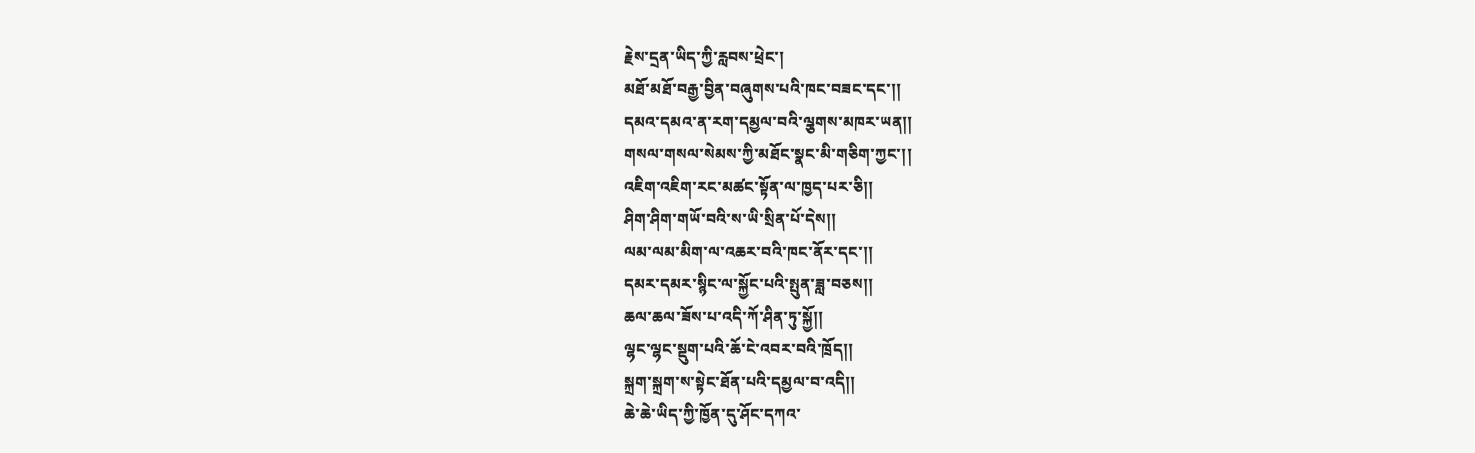རྗེས་དྲན་ཡིད་ཀྱི་རླབས་ཕྲེང་།
མཐོ་མཐོ་བརྒྱ་བྱིན་བཞུགས་པའི་ཁང་བཟང་དང་།།
དམའ་དམའ་ན་རག་དམྱལ་བའི་ལྕགས་མཁར་ཡན།།
གསལ་གསལ་སེམས་ཀྱི་མཐོང་སྣང་མི་གཅིག་ཀྱང་།།
འཇིག་འཇིག་རང་མཚང་སྟོན་ལ་ཁྱད་པར་ཅི།།
ཤིག་ཤིག་གཡོ་བའི་ས་ཡི་སྲིན་པོ་དེས།།
ལམ་ལམ་མིག་ལ་འཆར་བའི་ཁང་ནོར་དང་།།
དམར་དམར་སྙིང་ལ་སྐྱོང་པའི་སྤུན་ཟླ་བཅས།།
ཆལ་ཆལ་ཟོས་པ་འདི་ཀོ་ཤིན་ཏུ་སྐྱོ།།
ལྷང་ལྷང་སྡུག་པའི་ཆོ་ངེ་འབར་བའི་ཁྲོད།།
སྐྲག་སྐྲག་ས་སྟེང་ཐོན་པའི་དམྱལ་བ་འདི།།
ཆེ་ཆེ་ཡིད་ཀྱི་ཁྱོན་དུ་ཤོང་དཀའ་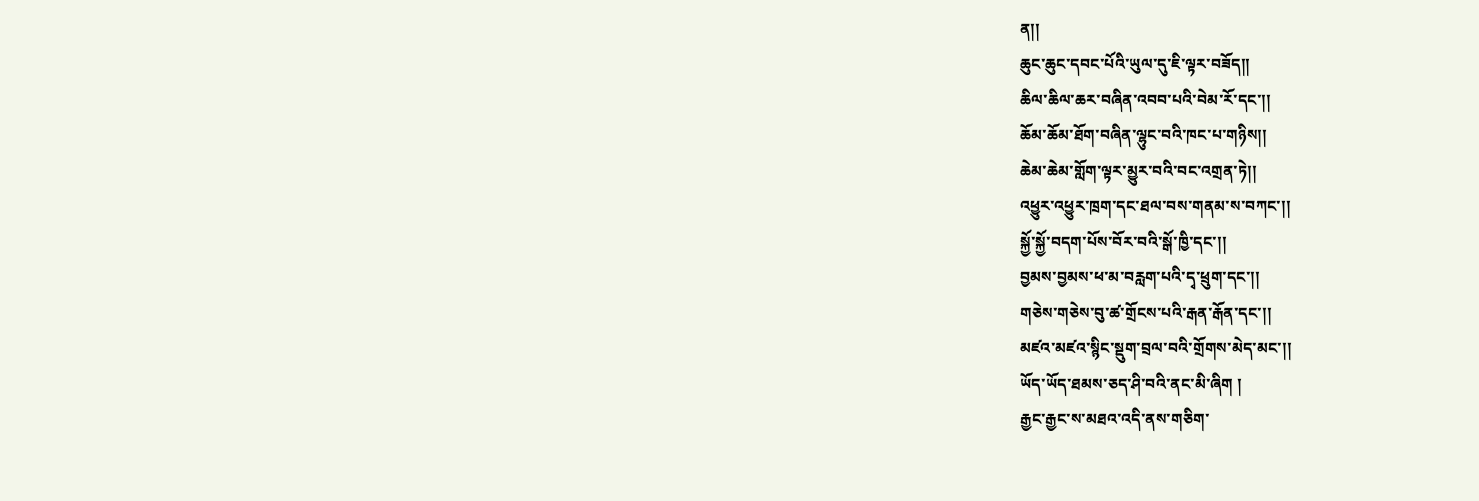ན།།
ཆུང་ཆུང་དབང་པོའི་ཡུལ་དུ་ཇི་ལྟར་བཟོད།།
ཆིལ་ཆིལ་ཆར་བཞིན་འབབ་པའི་བེམ་རོ་དང་།།
ཆོམ་ཆོམ་ཐོག་བཞིན་ལྷུང་བའི་ཁང་པ་གཉིས།།
ཆེམ་ཆེམ་གློག་ལྟར་མྱུར་བའི་བང་འགྲན་ཏེ།།
འཕྱུར་འཕྱུར་ཁྲག་དང་ཐལ་བས་གནམ་ས་བཀང་།།
སྐྱོ་སྐྱོ་བདག་པོས་བོར་བའི་སྒོ་ཁྱི་དང་།།
བྱམས་བྱམས་ཕ་མ་བརླག་པའི་དྭ་ཕྲུག་དང་།།
གཅེས་གཅེས་བུ་ཚ་གྲོངས་པའི་རྒན་རྒོན་དང་།།
མཛའ་མཛའ་སྙིང་སྡུག་བྲལ་བའི་གྲོགས་མེད་མང་།།
ཡོད་ཡོད་ཐམས་ཅད་ཤི་བའི་ནང་མི་ཞིག །
རྒྱང་རྒྱང་ས་མཐའ་འདི་ནས་གཅིག་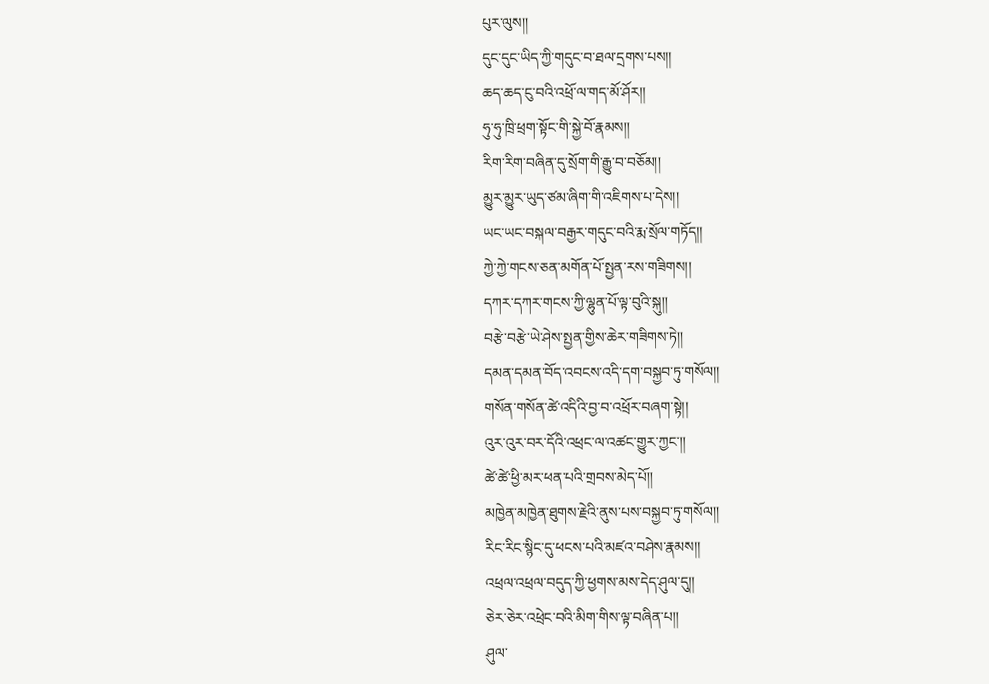པུར་ལུས།།
དུང་དུང་ཡིད་ཀྱི་གདུང་བ་ཐལ་དྲགས་པས།།
ཆད་ཆད་ངུ་བའི་འཕྲོ་ལ་གད་མོ་ཤོར།།
ཧུ་ཧུ་ཁྲི་ཕྲག་སྟོང་གི་སྐྱེ་བོ་རྣམས།།
རིག་རིག་བཞིན་དུ་སྲོག་གི་རྒྱུ་བ་བཅོམ།།
མྱུར་མྱུར་ཡུད་ཙམ་ཞིག་གི་འཇིགས་པ་དེས།།
ཡང་ཡང་བསྐལ་བརྒྱར་གདུང་བའི་རྨ་སྲོལ་གཏོད།།
ཀྱེ་ཀྱེ་གངས་ཅན་མགོན་པོ་སྤྱན་རས་གཟིགས།།
དཀར་དཀར་གངས་ཀྱི་ལྷུན་པོ་ལྟ་བུའི་སྐུ།།
བརྩེ་བརྩེ་ཡེ་ཤེས་སྤྱན་གྱིས་ཆེར་གཟིགས་ཏེ།།
དམན་དམན་བོད་འབངས་འདི་དག་བསྐྱབ་ཏུ་གསོལ།།
གསོན་གསོན་ཚེ་འདིའི་བྱ་བ་འཕྲོར་བཞག་སྟེ།།
འུར་འུར་བར་དོའི་འཕྲང་ལ་འཚང་གྱུར་ཀྱང་།།
ཚེ་ཚེ་ཕྱི་མར་ཕན་པའི་གྲབས་མེད་པོ།།
མཁྱེན་མཁྱེན་ཐུགས་རྗེའི་ནུས་པས་བསྐྱབ་ཏུ་གསོལ།།
རིང་རིང་སྙིང་དུ་ཕངས་པའི་མཛའ་བཤེས་རྣམས།།
འཕྲལ་འཕྲལ་བདུད་ཀྱི་ཕྱགས་མས་དེད་ཤུལ་དུ།།
ཅེར་ཅེར་འཕྲེང་བའི་མིག་གིས་ལྟ་བཞིན་པ།།
ཤུལ་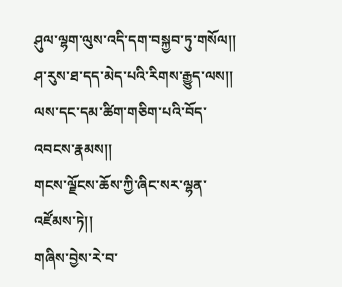ཤུལ་ལྷག་ལུས་འདི་དག་བསྐྱབ་ཏུ་གསོལ།།
ཤ་རུས་ཐ་དད་མེད་པའི་རིགས་རྒྱུད་ལས།།
ལས་དང་དམ་ཚིག་གཅིག་པའི་བོད་འབངས་རྣམས།།
གངས་ལྗོངས་ཆོས་ཀྱི་ཞིང་སར་ལྷན་འཛོམས་ཏེ།།
གཞིས་བྱེས་རེ་བ་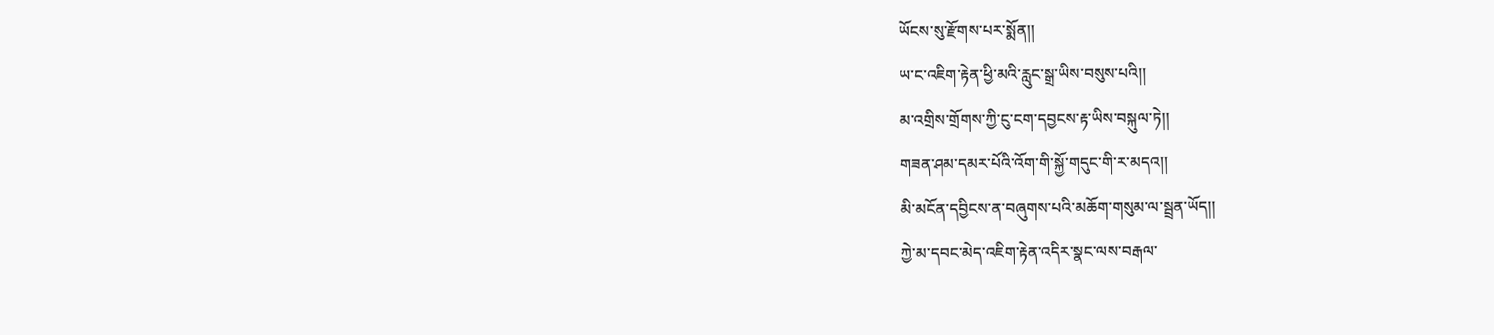ཡོངས་སུ་རྫོགས་པར་སྨོན།།
ཡ་ང་འཇིག་རྟེན་ཕྱི་མའི་རླུང་སྒྲ་ཡིས་བསུས་པའི།།
མ་འགྲིས་གྲོགས་ཀྱི་ངུ་ངག་དབྱངས་རྟ་ཡིས་བསྐུལ་ཏེ།།
གཟན་ཤམ་དམར་པོའི་འོག་གི་སྐྱོ་གདུང་གི་ར་མདའ།།
མི་མངོན་དབྱིངས་ན་བཞུགས་པའི་མཆོག་གསུམ་ལ་སྦྲན་ཡོད།།
ཀྱེ་མ་དབང་མེད་འཇིག་རྟེན་འདིར་སྣང་ལས་བརྒལ་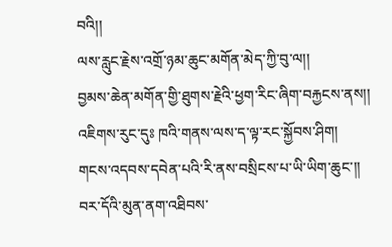བའི།།
ལས་རླུང་རྗེས་འགྲོ་ཉམ་ཆུང་མགོན་མེད་ཀྱི་བུ་ལ།།
བྱམས་ཆེན་མགོན་གྱི་ཐུགས་རྗེའི་ཕྱག་རིང་ཞིག་བརྐྱངས་ནས།།
འཇིགས་རུང་དུཿ ཁའི་གནས་ལས་ད་ལྟ་རང་སྐྱོབས་ཤིག།
གངས་འདབས་དབེན་པའི་རི་ནས་བསྲིངས་པ་ཡི་ཡིག་ཆུང་།།
བར་དོའི་མུན་ནག་འཐིབས་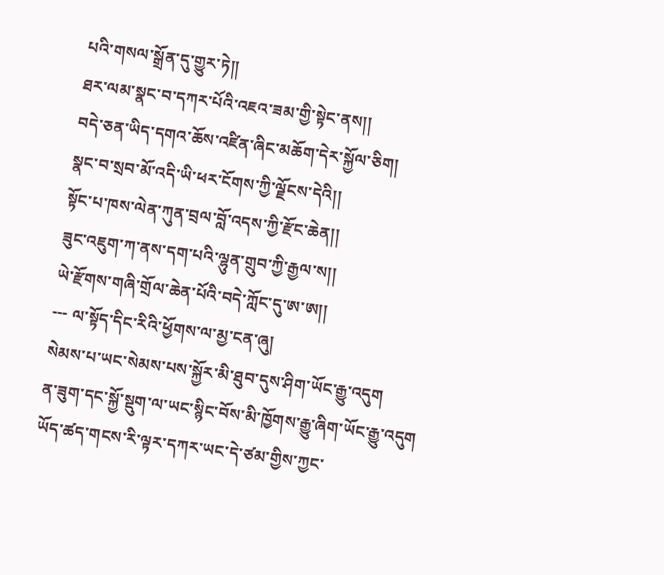པའི་གསལ་སྒྲོན་དུ་གྱུར་ཏེ།།
ཐར་ལམ་སྣང་བ་དཀར་པོའི་འཇའ་ཟམ་གྱི་སྟེང་ནས།།
བདེ་ཅན་ཡིད་དགའ་ཆོས་འཛིན་ཞིང་མཆོག་དེར་སྐྱོལ་ཅིག།
སྣང་བ་སྲབ་མོ་འདི་ཡི་ཕར་ངོགས་ཀྱི་ལྗོངས་དེའི།།
སྟོང་པ་ཁས་ལེན་ཀུན་བྲལ་བློ་འདས་ཀྱི་རྫོང་ཆེན།།
ཟུང་འཇུག་ཀ་ནས་དག་པའི་ལྷུན་གྲུབ་ཀྱི་རྒྱལ་ས།།
ཡེ་རྫོགས་གཞི་གྲོལ་ཆེན་པོའི་བདེ་ཀློང་དུ་ཨ་ཨ།།
--- ལ་སྟོད་དིང་རིའི་ཕྱོགས་ལ་མྱ་ངན་ཞུ།
སེམས་པ་ཡང་སེམས་པས་སྐྱོར་མི་ཐུབ་དུས་ཤིག་ཡོང་རྒྱུ་འདུག
ན་ཟུག་དང་སྐྱོ་སྡུག་ལ་ཡང་སྙིང་བོས་མི་ཁྱོགས་རྒྱུ་ཞིག་ཡོང་རྒྱུ་འདུག
ཡོད་ཚད་གངས་རི་ལྟར་དཀར་ཡང་དེ་ཙམ་གྱིས་ཀྱང་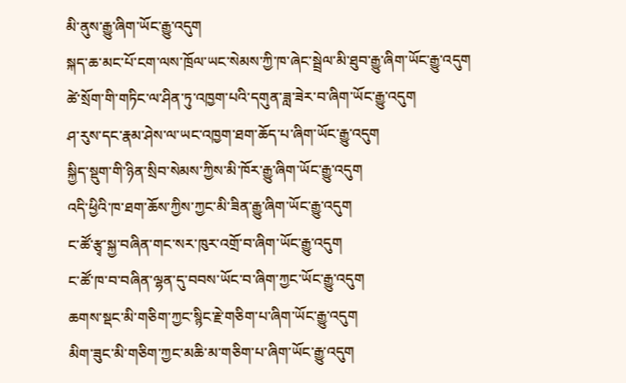མི་ནུས་རྒྱུ་ཞིག་ཡོང་རྒྱུ་འདུག
སྐད་ཆ་མང་པོ་ངག་ལས་ཁྲོལ་ཡང་སེམས་ཀྱི་ཁ་ཞེང་སྦྲེལ་མི་ཐུབ་རྒྱུ་ཞིག་ཡོང་རྒྱུ་འདུག
ཚེ་སྲོག་གི་གཏིང་ལ་ཤིན་ཏུ་འཁྱག་པའི་དགུན་ཟླ་ཟེར་བ་ཞིག་ཡོང་རྒྱུ་འདུག
ཤ་རུས་དང་རྣམ་ཤེས་ལ་ཡང་འཁྱག་ཐག་ཆོད་པ་ཞིག་ཡོང་རྒྱུ་འདུག
སྐྱིད་སྡུག་གི་ཉིན་སྲིབ་སེམས་ཀྱིས་མི་ཁོར་རྒྱུ་ཞིག་ཡོང་རྒྱུ་འདུག
འདི་ཕྱིའི་ཁ་ཐག་ཆོས་ཀྱིས་ཀྱང་མི་ཟིན་རྒྱུ་ཞིག་ཡོང་རྒྱུ་འདུག
ང་ཚོ་རྩྭ་སྐྱ་བཞིན་གང་སར་ཁུར་འགྲོ་བ་ཞིག་ཡོང་རྒྱུ་འདུག
ང་ཚོ་ཁ་བ་བཞིན་ལྷན་དུ་བབས་ཡོང་བ་ཞིག་ཀྱང་ཡོང་རྒྱུ་འདུག
ཆགས་སྡང་མི་གཅིག་ཀྱང་སྙིང་རྗེ་གཅིག་པ་ཞིག་ཡོང་རྒྱུ་འདུག
མིག་ཟུང་མི་གཅིག་ཀྱང་མཆི་མ་གཅིག་པ་ཞིག་ཡོང་རྒྱུ་འདུག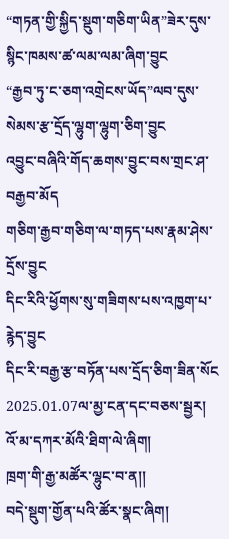“གཏན་གྱི་སྐྱིད་སྡུག་གཅིག་ཡིན”ཟེར་དུས་སྙིང་ཁམས་ཚ་ལམ་ལམ་ཞིག་བྱུང
“རྒྱབ་ཏུ་ང་ཅག་འགྲེངས་ཡོད”ལབ་དུས་སེམས་རྩ་དྲོད་ལྷུག་ལྷུག་ཅིག་བྱུང
འབྱུང་བཞིའི་གོད་ཆགས་བྱུང་བས་གྲང་ཤ་བརྒྱབ་མོད
གཅིག་རྒྱབ་གཅིག་ལ་གཏད་པས་རྣམ་ཤེས་དྲོས་བྱུང
དིང་རིའི་ཕྱོགས་སུ་གཟིགས་པས་འཁྱག་པ་རྙེད་བྱུང
དིང་རི་བརྒྱ་རྩ་བཏོན་པས་དྲོད་ཅིག་ཟིན་སོང
2025.01.07ལ་མྱ་ངན་དང་བཅས་སྦྱར།
འོ་མ་དཀར་མོའི་ཐིག་ལེ་ཞིག།
ཁྲག་གི་རྒྱ་མཚོར་ལྷུང་བ་ན།།
བདེ་སྡུག་གྱོན་པའི་ཚོར་སྣང་ཞིག།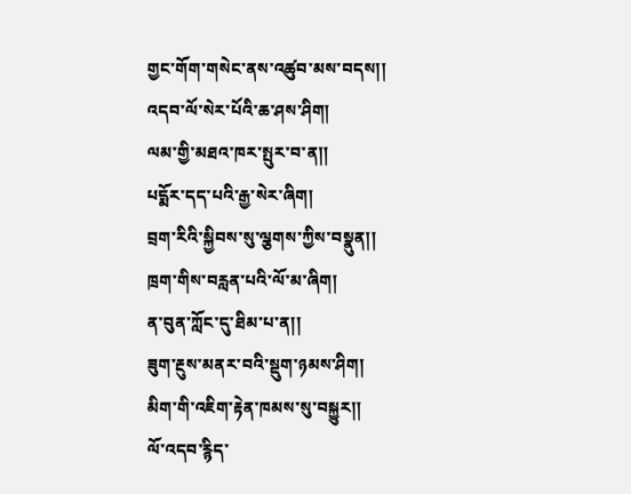གྱང་གོག་གསེང་ནས་འཚུབ་མས་བདས།།
འདབ་ལོ་སེར་པོའི་ཆ་ཤས་ཤིག།
ལམ་གྱི་མཐའ་ཁར་སྤུར་བ་ན།།
པདྨོར་དད་པའི་རྒྱ་སེར་ཞིག།
བྲག་རིའི་སྐྱིབས་སུ་ལྕགས་ཀྱིས་བསྣུན།།
ཁྲག་གིས་བརླན་པའི་ལོ་མ་ཞིག།
ན་བུན་ཀློང་དུ་ཐིམ་པ་ན།།
ཟུག་རྔུས་མནར་བའི་སྡུག་ཉམས་ཤིག།
མིག་གི་འཇིག་རྟེན་ཁམས་སུ་བསྐྱུར།།
ལོ་འདབ་རྙིད་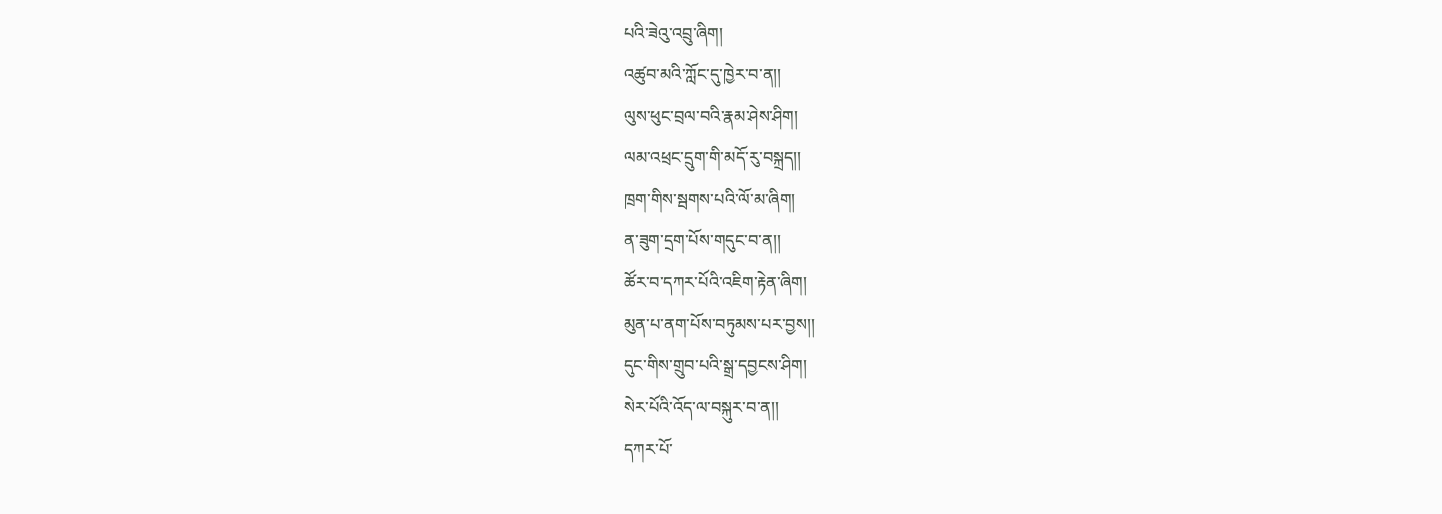པའི་ཟེའུ་འབྲུ་ཞིག།
འཚུབ་མའི་ཀློང་དུ་ཁྱེར་བ་ན།།
ལུས་ཕུང་བྲལ་བའི་རྣམ་ཤེས་ཤིག།
ལམ་འཕྲང་དྲུག་གི་མདོ་རུ་བསྐྲད།།
ཁྲག་གིས་སྦགས་པའི་ལོ་མ་ཞིག།
ན་ཟུག་དྲག་པོས་གདུང་བ་ན།།
ཚོར་བ་དཀར་པོའི་འཇིག་རྟེན་ཞིག།
མུན་པ་ནག་པོས་བཏུམས་པར་བྱས།།
དུང་གིས་གྲུབ་པའི་སྒྲ་དབྱངས་ཤིག།
སེར་པོའི་འོད་ལ་བསྐུར་བ་ན།།
དཀར་པོ་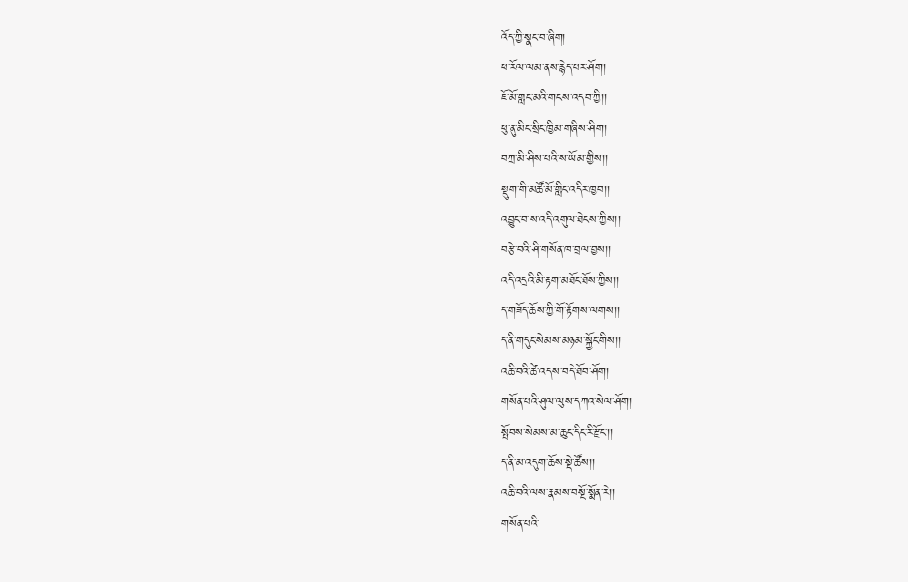འོད་ཀྱི་སྣང་བ་ཞིག།
ཕ་རོལ་ལམ་ནས་རྙེད་པར་ཤོག།
ཇོ་མོ་གླང་མའི་གངས་འདབ་ཀྱི།།
ཕུ་ནུ་མིང་སྲིང་ཁྱིམ་གཞིས་ཤིག།
བཀྲ་མི་ཤིས་པའི་ས་ཡོམ་གྱིས།།
སྡུག་གི་མཚོ་མོ་གླིང་འདིར་ཁྱབ།།
འབྱུང་བ་ས་འདི་འགུལ་ཐེངས་ཀྱིས།།
བརྩེ་བའི་ཤི་གསོན་ཁ་བྲལ་བྱས།།
འདི་འདྲའི་མི་རྟག་མཐོང་ཐོས་ཀྱིས།།
ད་གཟོད་ཆོས་ཀྱི་གོ་རྟོགས་ལགས།།
ད་ནི་གདུང་སེམས་མཉམ་སྐྱོང་གིས།།
འཆི་བའི་ཚེ་འདས་བདེ་ཐོབ་ཤོག།
གསོན་པའི་ཤུལ་ལུས་དཀའ་སེལ་ཤོག།
སྤོབས་སེམས་མ་ཆུང་དིང་རི་རྫོང་།།
ད་ནི་མ་འདུག་ཆོས་སྡེ་ཚོས།།
འཆི་བའི་ལས་རྣམས་བསྔོ་སྨོན་རེ།།
གསོན་པའི་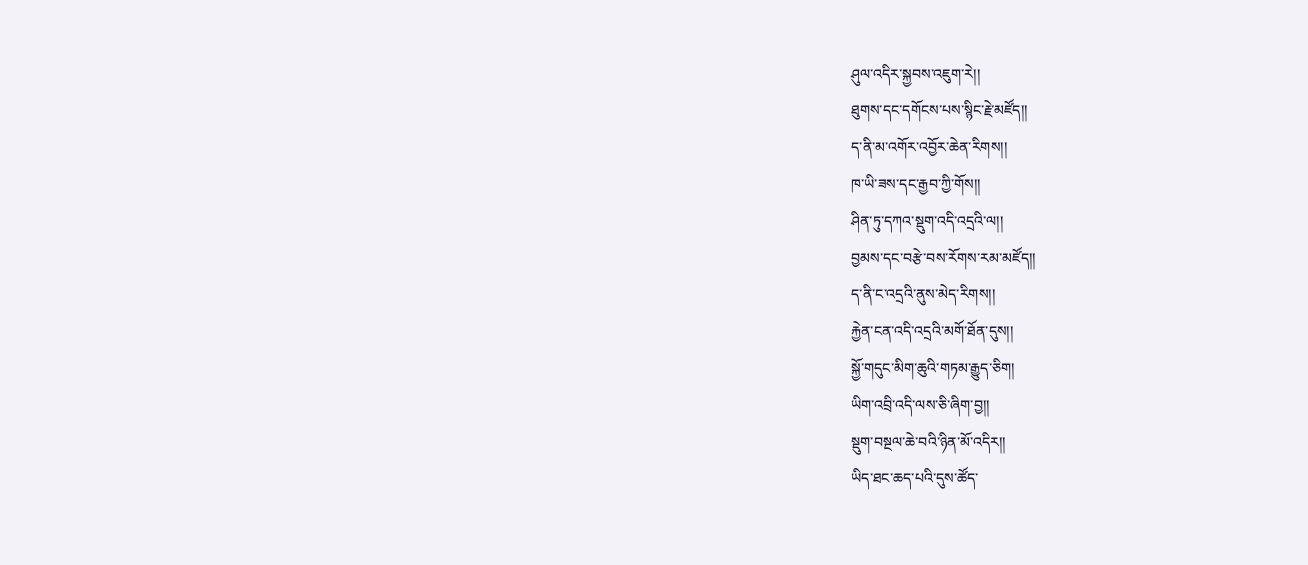ཤུལ་འདིར་སྐྱབས་འཇུག་རེ།།
ཐུགས་དང་དགོངས་པས་སྙིང་རྗེ་མཛོད།།
ད་ནི་མ་འགོར་འབྱོར་ཆེན་རིགས།།
ཁ་ཡི་ཟས་དང་རྒྱབ་ཀྱི་གོས།།
ཤིན་ཏུ་དཀའ་སྡུག་འདི་འདྲའི་ལ།།
བྱམས་དང་བརྩེ་བས་རོགས་རམ་མཛོད།།
ད་ནི་ང་འདྲའི་ནུས་མེད་རིགས།།
རྐྱེན་ངན་འདི་འདྲའི་མགོ་ཐོན་དུས།།
སྐྱོ་གདུང་མིག་ཆུའི་གཏམ་རྒྱུད་ཅིག།
ཡིག་འབྲི་འདི་ལས་ཅི་ཞིག་བྱ།།
སྡུག་བསྔལ་ཆེ་བའི་ཉིན་མོ་འདིར།།
ཡིད་ཐང་ཆད་པའི་དུས་ཚོད་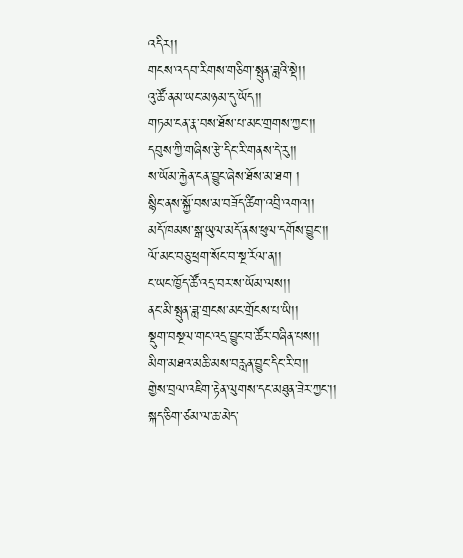འདིར།།
གངས་འདབ་རིགས་གཅིག་སྤུན་ཟླའི་སྡེ།།
འུ་ཚོ་ནམ་ཡང་མཉམ་དུ་ཡོད།།
གཏམ་ངན་རྣ་བས་ཐོས་པ་མང་གྲགས་ཀྱང་།།
དབུས་ཀྱི་གཞིས་རྩེ་དིང་རི་གནས་དེ་རུ།།
ས་ཡོམ་རྐྱེན་ངན་བྱུང་ཞེས་ཐོས་མ་ཐག །
སྙིང་ནས་སྐྱོ་བས་མ་བཟོད་ཚིག་འབྲི་འགའ།།
མདོ་ཁམས་སྒ་ཡུལ་མདོ་ནས་ཕུལ་དགོས་བྱུང་།།
ལོ་མང་བཅུ་ཕྲག་སོང་བ་སྔ་རོལ་ན།།
ང་ཡང་ཁྱོད་ཚོ་འདྲ་བར་ས་ཡོམ་ལས།།
ནང་མི་སྤུན་ཟླ་གྲངས་མང་གྲོངས་པ་ཡི།།
སྡུག་བསྔལ་གང་འདྲ་བྱུང་བ་ཚོར་བཞིན་པས།།
མིག་མཐའ་མཆི་མས་བརླན་བྱུང་དིང་རི་བ།།
གྱེས་བྲལ་འཇིག་རྟེན་ལུགས་དང་མཐུན་ཟེར་ཀྱང་།།
སྐད་ཅིག་ཙམ་ལ་ཆ་མེད་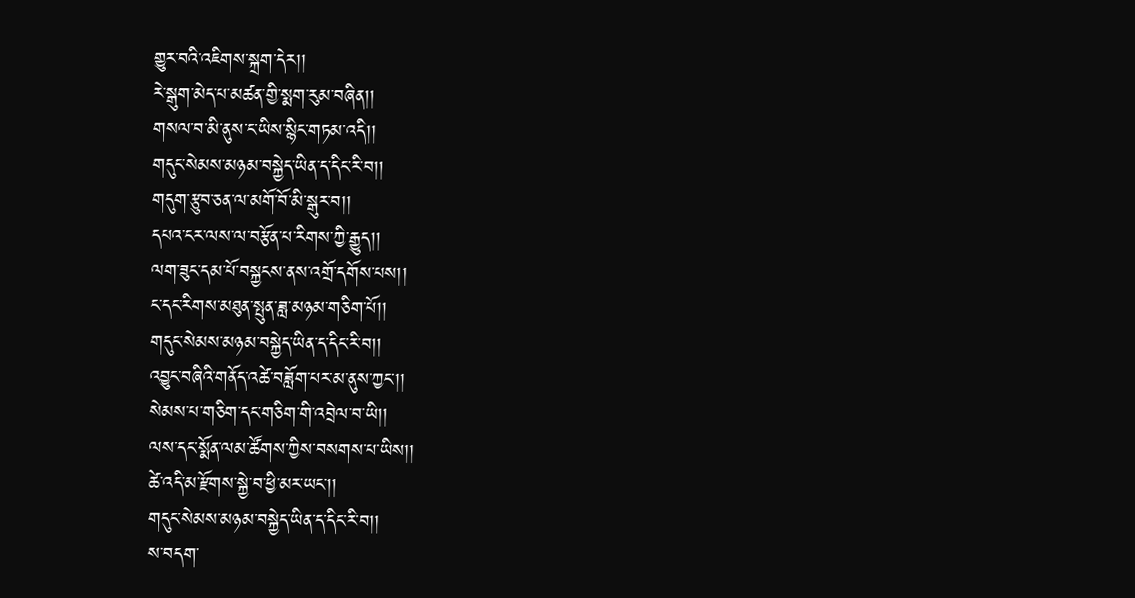གྱུར་བའི་འཇིགས་སྐྲག་དེར།།
རེ་སྒུག་མེད་པ་མཚན་གྱི་སྨག་རུམ་བཞིན།།
གསལ་བ་མི་ནུས་ང་ཡིས་སྙིང་གཏམ་འདི།།
གདུང་སེམས་མཉམ་བསྐྱེད་ཡིན་ད་དིང་རི་བ།།
གདུག་རྩུབ་ཅན་ལ་མགོ་བོ་མི་སྒུར་བ།།
དཔའ་ངར་ལས་ལ་བརྩོན་པ་རིགས་ཀྱི་རྒྱུད།།
ལག་ཟུང་དམ་པོ་བསྐྱངས་ནས་འགྲོ་དགོས་པས།།
ང་དང་རིགས་མཐུན་སྤུན་ཟླ་མཉམ་གཅིག་པོ།།
གདུང་སེམས་མཉམ་བསྐྱེད་ཡིན་ད་དིང་རི་བ།།
འབྱུང་བཞིའི་གནོད་འཚེ་བཟློག་པར་མ་ནུས་ཀྱང་།།
སེམས་པ་གཅིག་དང་གཅིག་གི་འབྲེལ་བ་ཡི།།
ལས་དང་སྨོན་ལམ་ཚོགས་ཀྱིས་བསགས་པ་ཡིས།།
ཚེ་འདི་མ་རྫོགས་སྐྱེ་བ་ཕྱི་མར་ཡང་།།
གདུང་སེམས་མཉམ་བསྐྱེད་ཡིན་ད་དིང་རི་བ།།
ས་བདག་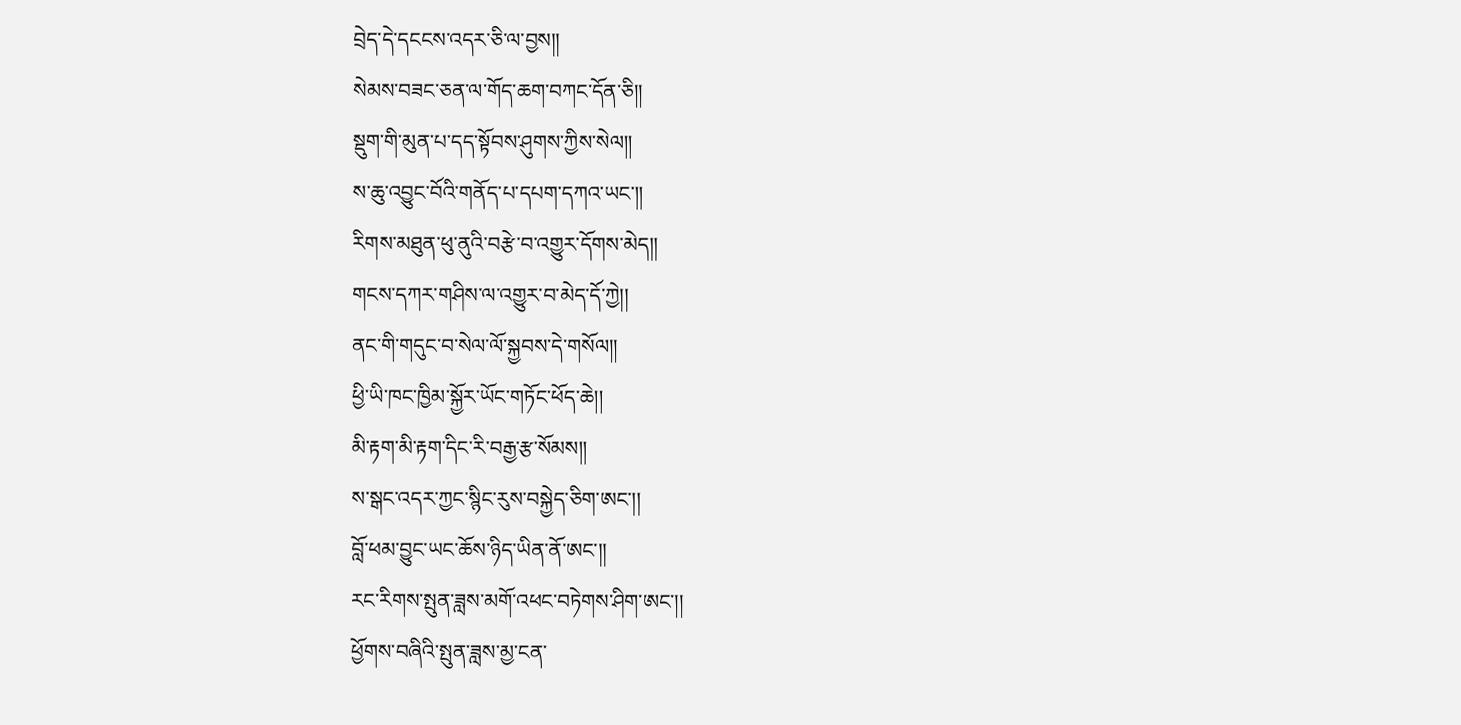བྲེད་དེ་དངངས་འདར་ཅི་ལ་བྱས།།
སེམས་བཟང་ཅན་ལ་གོད་ཆག་བཀང་དོན་ཅི།།
སྡུག་གི་མུན་པ་དད་སྟོབས་ཤུགས་ཀྱིས་སེལ།།
ས་ཆུ་འབྱུང་བོའི་གནོད་པ་དཔག་དཀའ་ཡང་།།
རིགས་མཐུན་ཕུ་ནུའི་བརྩེ་བ་འགྱུར་དོགས་མེད།།
གངས་དཀར་གཤིས་ལ་འགྱུར་བ་མེད་དོ་ཀྱེ།།
ནང་གི་གདུང་བ་སེལ་ལོ་སྐྱབས་དེ་གསོལ།།
ཕྱི་ཡི་ཁང་ཁྱིམ་སྐྱོར་ཡོང་གཏོང་ཕོད་ཆེ།།
མི་རྟག་མི་རྟག་དིང་རི་བརྒྱ་རྩ་སོམས།།
ས་སྒང་འདར་ཀྱང་སྙིང་རུས་བསྐྱེད་ཅིག་ཨང་།།
བློ་ཕམ་བྱུང་ཡང་ཆོས་ཉིད་ཡིན་ནོ་ཨང་།།
རང་རིགས་སྤུན་ཟླས་མགོ་འཕང་བཏེགས་ཤིག་ཨང་།།
ཕྱོགས་བཞིའི་སྤུན་ཟླས་མྱ་ངན་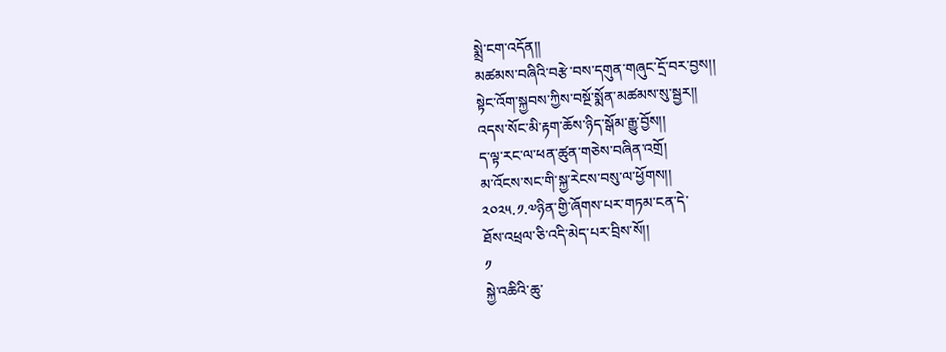སྨྲེ་ངག་འདོན།།
མཚམས་བཞིའི་བརྩེ་བས་དགུན་གཞུང་དྲོ་བར་བྱས།།
སྟེང་འོག་སྐྱབས་ཀྱིས་བསྔོ་སྨོན་མཚམས་སུ་སྦྱར།།
འདས་སོང་མི་རྟག་ཆོས་ཉིད་སྒོམ་རྒྱུ་བྱོས།།
ད་ལྟ་རང་ལ་ཕན་ཚུན་གཅེས་བཞིན་འགྲོ།
མ་འོངས་སང་གི་སྐྱ་རེངས་བསུ་ལ་ཕྱོགས།།
༢༠༢༥.༡.༧ཉིན་གྱི་ཞོགས་པར་གཏམ་ངན་དེ་
ཐོས་འཕྲལ་ཅི་འདི་མེད་པར་བྲིས་སོ།།
༡
སྐྱེ་འཆིའི་ཆུ་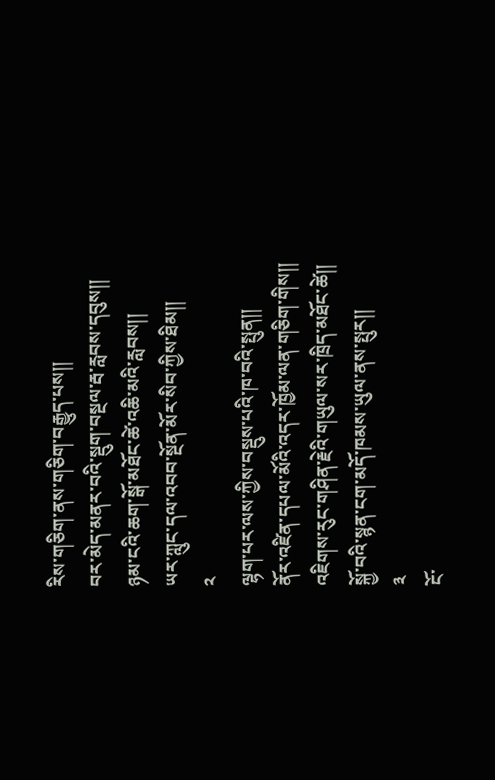རིས་གཅིག་ནས་གཅིག་བརྒྱུད་པས།།
བར་མེད་མནར་བའི་སྡུག་བསྔལ་རྦ་རླབས་དབུས།།
ཉམ་ངའི་ཆག་སྒོ་མཐོང་ཚེ་འཆི་མའི་རླབས།།
ཡར་ཀླུང་དལ་འབབ་སྔོན་མོར་སིབ་ཀྱིས་ཐིམ།།
༢
ལྷག་པར་ལས་ཀྱིས་བསྡུས་པའི་ཁ་བའི་སྤུན།།
ནོར་འཛིན་དཔལ་མོའི་འདར་ཁྱོམ་ལན་གཅིག་གིས།།
འཇིགས་རུང་གཤིན་རྗེའི་གཡུལ་སར་ཁྲིད་མཐོང་ཚེ།།
སྐྱོ་བའི་སྙན་ངག་མདོ་ཁམས་ཡུལ་ནས་སྤུར།།
༣
ངོ་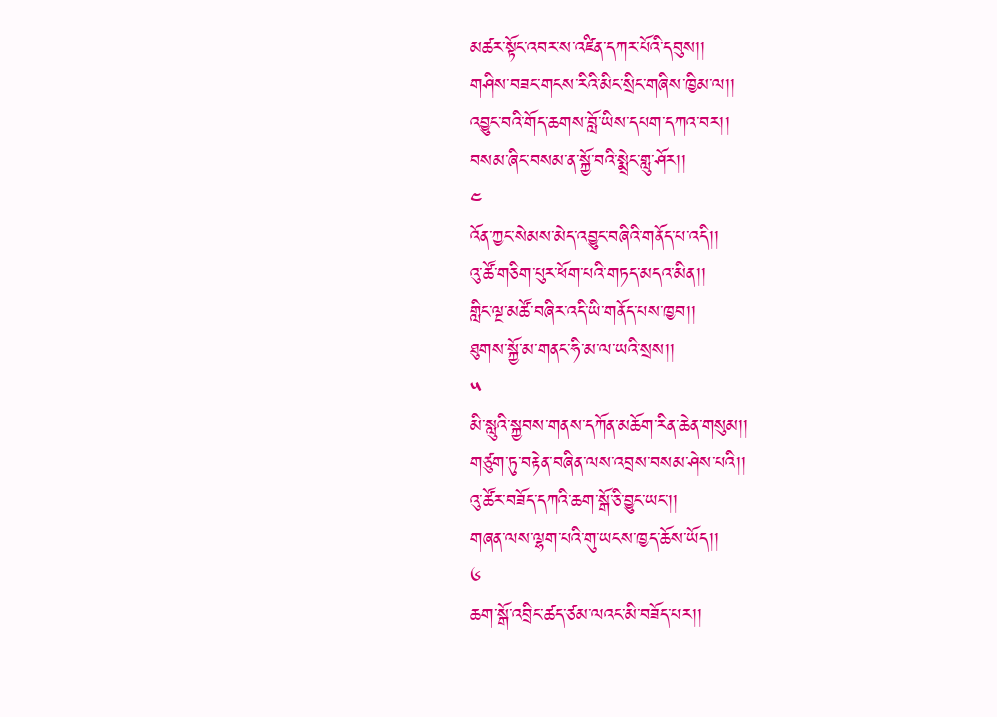མཚར་སྟོང་འབར་ས་འཛིན་དཀར་པོའི་དབུས།།
གཤིས་བཟང་གངས་རིའི་མིང་སྲིང་གཞིས་ཁྱིམ་ལ།།
འབྱུང་བའི་གོད་ཆགས་བློ་ཡིས་དཔག་དཀའ་བར།།
བསམ་ཞིང་བསམ་ན་སྐྱོ་བའི་སྨྲེང་གླུ་ཤོར།།
༤
འོན་ཀྱང་སེམས་མེད་འབྱུང་བཞིའི་གནོད་པ་འདི།།
འུ་ཚོ་གཅིག་པུར་ཕོག་པའི་གཏད་མདའ་མིན།།
གླིང་ལྔ་མཚོ་བཞིར་འདི་ཡི་གནོད་པས་ཁྱབ།།
ཐུགས་སྐྱོ་མ་གནང་ཧི་མ་ལ་ཡའི་སྲས།།
༥
མི་སླུའི་སྐྱབས་གནས་དཀོན་མཆོག་རིན་ཆེན་གསུམ།།
གཙུག་ཏུ་བརྟེན་བཞིན་ལས་འབྲས་བསམ་ཤེས་པའི།།
འུ་ཚོར་བཟོད་དཀའི་ཆག་སྒོ་ཅི་བྱུང་ཡང་།།
གཞན་ལས་ལྷག་པའི་གུ་ཡངས་ཁྱད་ཆོས་ཡོད།།
༦
ཆག་སྒོ་འབྲིང་ཚད་ཙམ་ལའང་མི་བཟོད་པར།།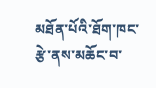མཐོན་པོའི་ཐོག་ཁང་རྩེ་ནས་མཆོང་བ་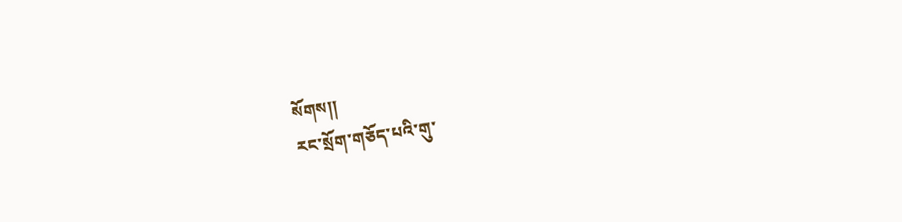སོགས།།
རང་སྲོག་གཅོད་པའི་གུ་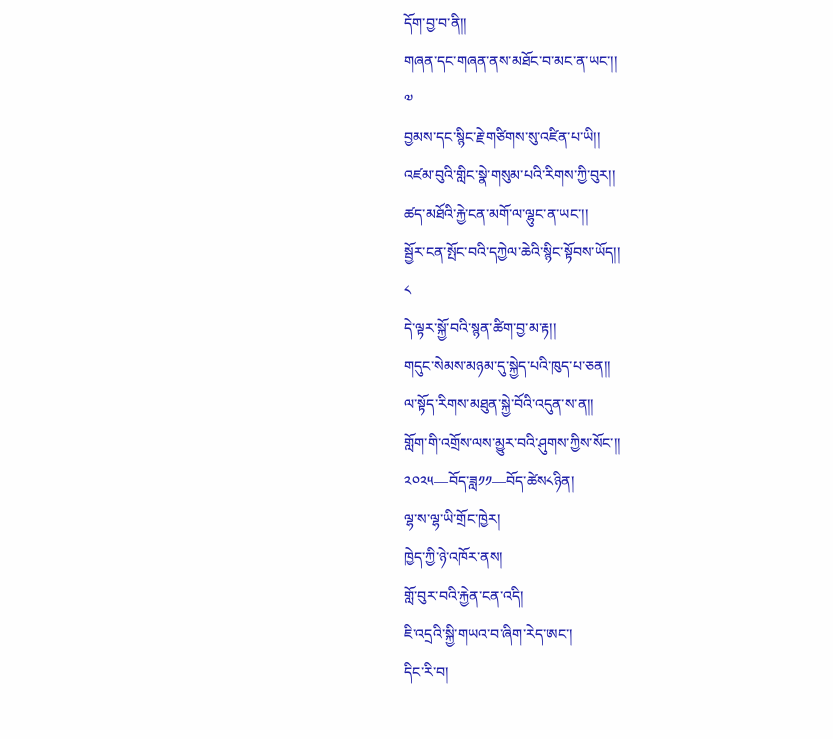དོག་བྱ་བ་ནི།།
གཞན་དང་གཞན་ནས་མཐོང་བ་མང་ན་ཡང་།།
༧
བྱམས་དང་སྙིང་རྗེ་གཙིགས་སུ་འཛིན་པ་ཡི།།
འཛམ་བུའི་གླིང་སྣེ་གསུམ་པའི་རིགས་ཀྱི་བུར།།
ཚད་མཐོའི་རྐྱེ་ངན་མགོ་ལ་ལྷུང་ན་ཡང་།།
སྦྱོར་ངན་སྤོང་བའི་དཀྱེལ་ཆེའི་སྙིང་སྟོབས་ཡོད།།
༨
དེ་ལྟར་སྐྱོ་བའི་སྙན་ཚིག་བྱ་མ་རྟ།།
གདུང་སེམས་མཉམ་དུ་སྐྱེད་པའི་ཁུད་པ་ཅན།།
ལ་སྟོད་རིགས་མཐུན་སྐྱེ་བོའི་འདུན་ས་ན།།
གློག་གི་འགྲོས་ལས་མྱུར་བའི་ཤུགས་ཀྱིས་སོང་།།
༢༠༢༥—བོད་ཟླ༡༡—བོད་ཚེས༨ཉིན།
ལྷ་ས་ལྷ་ཡི་གྲོང་ཁྱེར།
ཁྱེད་ཀྱི་ཉེ་འཁོར་ནས།
གློ་བུར་བའི་རྐྱེན་ངན་འདི།
ཇི་འདྲའི་སྐྱི་གཡའ་བ་ཞིག་རེད་ཨང་།
དིང་རི་བ།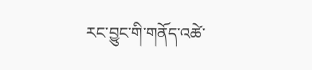རང་བྱུང་གི་གནོད་འཚེ་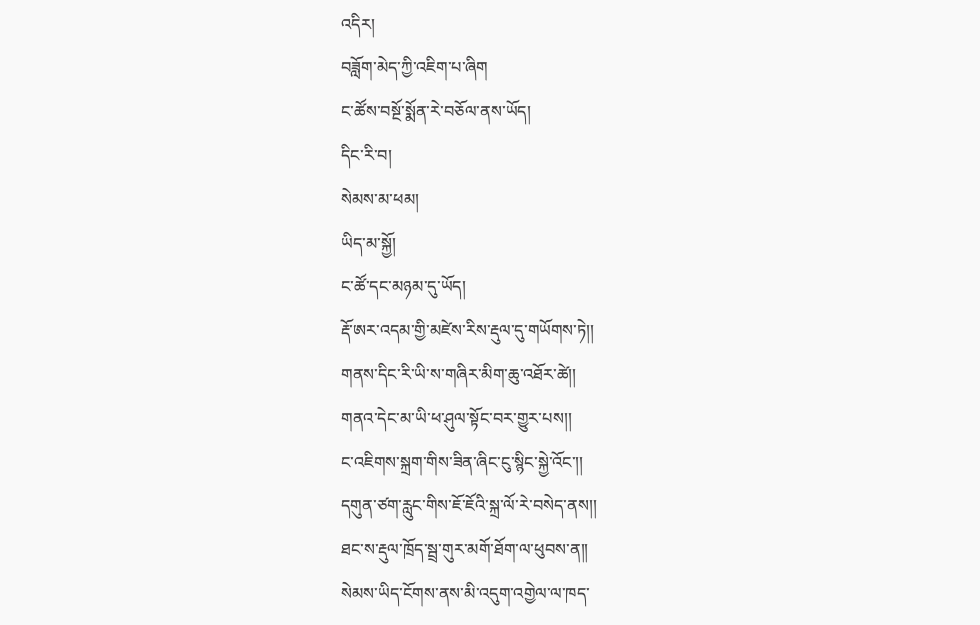འདིར།
བཟློག་མེད་ཀྱི་འཇིག་པ་ཞིག
ང་ཚོས་བསྔོ་སྨོན་རེ་བཅོལ་ནས་ཡོད།
དིང་རི་བ།
སེམས་མ་ཕམ།
ཡིད་མ་སྐྱོ།
ང་ཚོ་དང་མཉམ་དུ་ཡོད།
རྡོ་ཨར་འདམ་གྱི་མཛེས་རིས་རྡུལ་དུ་གཡོགས་ཏེ།།
གནས་དིང་རི་ཡི་ས་གཞིར་མིག་ཆུ་འཐོར་ཚེ།།
གནའ་དེང་མ་ཡི་ཕ་ཤུལ་སྟོང་བར་གྱུར་པས།།
ང་འཇིགས་སྐྲག་གིས་ཟིན་ཞིང་ངུ་སྙིང་སྐྱེ་འོང་།།
དགུན་ཙག་རླུང་གིས་ཇོ་ཇོའི་སྐྲ་ལོ་རེ་བསེད་ནས།།
ཐང་ས་རྡུལ་ཁྲོད་སྦྲ་གུར་མགོ་ཐོག་ལ་ཕུབས་ན།།
སེམས་ཡིད་ངོགས་ནས་མི་འདུག་འགྱེལ་ལ་ཁད་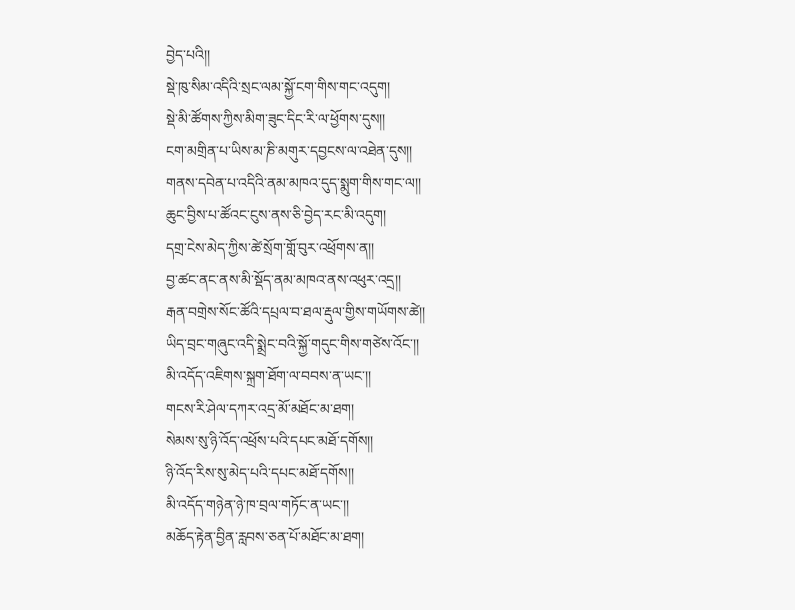བྱེད་པའི།།
སྡེ་ཁུ་སིམ་འདིའི་སྲང་ལམ་སྐྱོ་ངག་གིས་གང་འདུག།
སྡེ་མི་ཚོགས་ཀྱིས་མིག་ཟུང་དིང་རི་ལ་ཕྱོགས་དུས།།
ངག་མགྲིན་པ་ཡིས་མ་ཎི་མགུར་དབྱངས་ལ་འཐེན་དུས།།
གནས་དབེན་པ་འདིའི་ནམ་མཁའ་དུད་སྨུག་གིས་གང་ལ།།
ཆུང་བྱིས་པ་ཚོའང་ངུས་ནས་ཅི་བྱེད་རང་མི་འདུག།
དགྲ་ངེས་མེད་ཀྱིས་ཚེ་སྲོག་གློ་བུར་འཕྲོགས་ན།།
བྱ་ཚང་ནང་ནས་མི་སྡོད་ནམ་མཁའ་ནས་འཕུར་འདྲ།།
རྒན་བགྲེས་སོང་ཚོའི་དཔྲལ་བ་ཐལ་རྡུལ་གྱིས་གཡོགས་ཚེ།།
ཡིད་བྲང་གཞུང་འདི་སྨྲེང་བའི་སྐྱོ་གདུང་གིས་གཙེས་འོང་།།
མི་འདོད་འཇིགས་སྐྲག་ཐོག་ལ་བབས་ན་ཡང་།།
གངས་རི་ཤེལ་དཀར་འདྲ་མོ་མཐོང་མ་ཐག།
སེམས་སུ་ཉི་འོད་འཕྲོས་པའི་དཔང་མཐོ་དགོས།།
ཉི་འོད་རིས་སུ་མེད་པའི་དཔང་མཐོ་དགོས།།
མི་འདོད་གཉེན་ཉེ་ཁ་བྲལ་གཏོང་ན་ཡང་།།
མཆོད་རྟེན་བྱིན་རླབས་ཅན་པོ་མཐོང་མ་ཐག།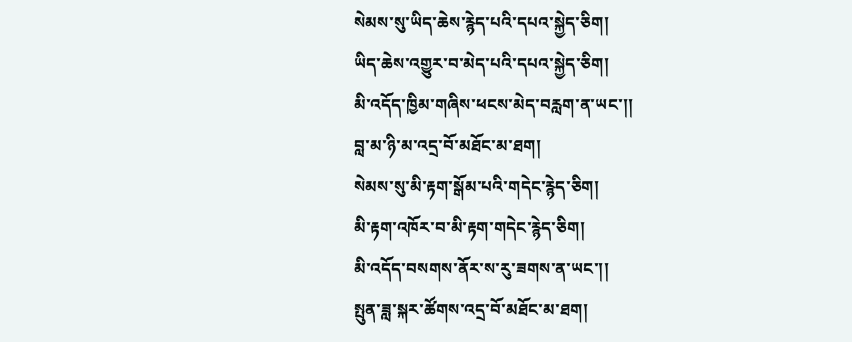སེམས་སུ་ཡིད་ཆེས་རྙེད་པའི་དཔའ་སྐྱེད་ཅིག།
ཡིད་ཆེས་འགྱུར་བ་མེད་པའི་དཔའ་སྐྱེད་ཅིག།
མི་འདོད་ཁྱིམ་གཞིས་ཕངས་མེད་བརླག་ན་ཡང་།།
བླ་མ་ཉི་མ་འདྲ་བོ་མཐོང་མ་ཐག།
སེམས་སུ་མི་རྟག་སྒོམ་པའི་གདེང་རྙེད་ཅིག།
མི་རྟག་འཁོར་བ་མི་རྟག་གདེང་རྙེད་ཅིག།
མི་འདོད་བསགས་ནོར་ས་རུ་ཟགས་ན་ཡང་།།
སྤུན་ཟླ་སྐར་ཚོགས་འདྲ་བོ་མཐོང་མ་ཐག།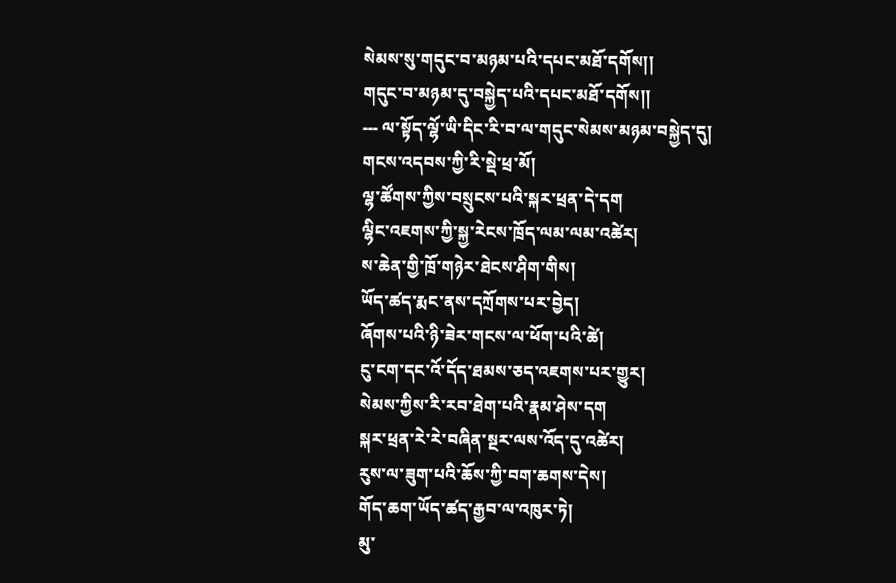སེམས་སུ་གདུང་བ་མཉམ་པའི་དཔང་མཐོ་དགོས།།
གདུང་བ་མཉམ་དུ་བསྐྱེད་པའི་དཔང་མཐོ་དགོས།།
--- ལ་སྟོད་ལྷོ་ཡི་དིང་རི་བ་ལ་གདུང་སེམས་མཉམ་བསྐྱེད་དུ།
གངས་འདབས་ཀྱི་རི་སྡེ་ཕྲ་མོ།
ལྷ་ཚོགས་ཀྱིས་བསྲུངས་པའི་སྐར་ཕྲན་དེ་དག
ལྷིང་འཇགས་ཀྱི་སྐྱ་རེངས་ཁྲོད་ལམ་ལམ་འཚེར།
ས་ཆེན་གྱི་ཁྲོ་གཉེར་ཐེངས་ཤིག་གིས།
ཡོད་ཚད་རྨང་ནས་དཀྲོགས་པར་བྱེད།
ཞོགས་པའི་ཉི་ཟེར་གངས་ལ་ཕོག་པའི་ཚེ།
ངུ་ངག་དང་འོ་དོད་ཐམས་ཅད་འཇགས་པར་གྱུར།
སེམས་ཀྱིས་རི་རབ་ཐེག་པའི་རྣམ་ཤེས་དག
སྐར་ཕྲན་རེ་རེ་བཞིན་སྔར་ལས་འོད་དུ་འཚེར།
རུས་ལ་ཟུག་པའི་ཆོས་ཀྱི་བག་ཆགས་དེས།
གོད་ཆག་ཡོད་ཚད་རྒྱབ་ལ་འཁུར་ཏེ།
མུ་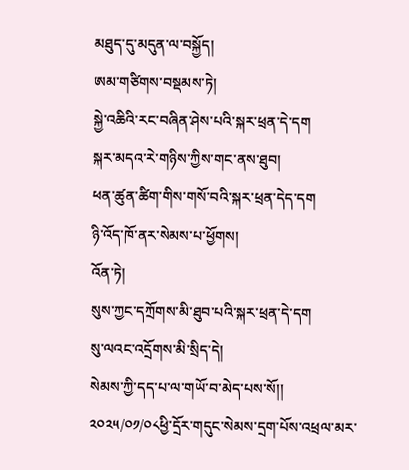མཐུད་དུ་མདུན་ལ་བསྐྱོད།
ཨམ་གཙིགས་བསྡམས་ཏེ།
སྐྱེ་འཆིའི་རང་བཞིན་ཤེས་པའི་སྐར་ཕྲན་དེ་དག
སྐར་མདའ་རེ་གཉིས་ཀྱིས་གང་ནས་ཐུབ།
ཕན་ཚུན་ཚིག་གིས་གསོ་བའི་སྐར་ཕྲན་དེད་དག
ཉི་འོད་ཁོ་ནར་སེམས་པ་ཕྱོགས།
འོན་ཏེ།
སུས་ཀྱང་དཀྲོགས་མི་ཐུབ་པའི་སྐར་ཕྲན་དེ་དག
སུ་ལའང་འདྲོགས་མི་སྲིད་དེ།
སེམས་ཀྱི་དད་པ་ལ་གཡོ་བ་མེད་པས་སོ།།
༢༠༢༥/༠༡/༠༨ཕྱི་དྲོར་གདུང་སེམས་དྲག་པོས་འཕྲལ་མར་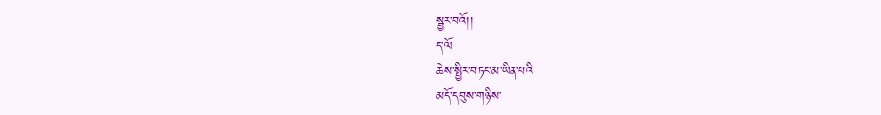སྦྱར་བའོ།།
ད་ལོ
ཆེས་སྤྱིར་བཏང་མ་ཡིན་པའི
མདོ་དབུས་གཉིས་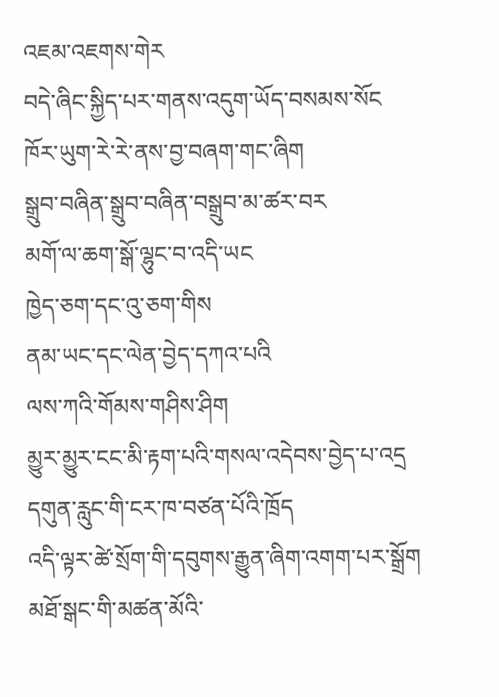འཇམ་འཇགས་གེར
བདེ་ཞིང་སྐྱིད་པར་གནས་འདུག་ཡོད་བསམས་སོང
ཁོར་ཡུག་རེ་རེ་ནས་བྱ་བཞག་གང་ཞིག
སྒྲུབ་བཞིན་སྒྲུབ་བཞིན་བསྒྲུབ་མ་ཚར་བར
མགོ་ལ་ཆག་སྒོ་ལྷུང་བ་འདི་ཡང
ཁྱེད་ཅག་དང་འུ་ཅག་གིས
ནམ་ཡང་དང་ལེན་བྱེད་དཀའ་པའི
ལས་ཀའི་གོམས་གཤིས་ཤིག
མྱུར་མྱུར་ངང་མི་རྟག་པའི་གསལ་འདེབས་བྱེད་པ་འདྲ
དགུན་རླུང་གི་ངར་ཁ་བཙན་པོའི་ཁྲོད
འདི་ལྟར་ཚེ་སྲོག་གི་དབུགས་རྒྱུན་ཞིག་འགག་པར་སྒྲོག
མཐོ་སྒང་གི་མཚན་མོའི་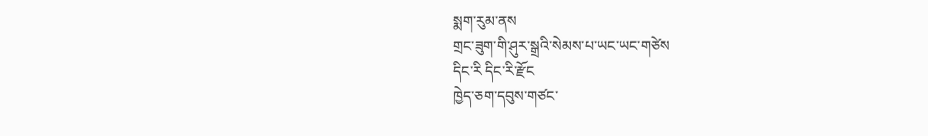སྨག་རུམ་ནས
གྲང་ཟུག་གི་ཤུར་སྒྲའི་སེམས་པ་ཡང་ཡང་གཙེས
དིང་རི དིང་རི་རྫོང
ཁྱེད་ཅག་དབུས་གཙང་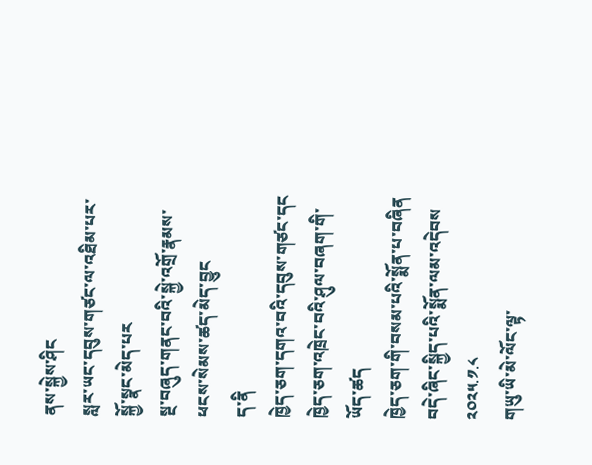ནས་སྐྱེས་ཤིང
སླར་ཡང་དབུས་གཙང་ལ་འཐིམ་པར་སྐྱོ་སྣང་མེད་པར
སྔ་བཞུད་གནང་བའི་སྐྱེ་འགྲོ་རྣམས་ཕངས་སེམས་ཚད་མེད་བྱུང
ད་ནི
ཁྱེད་ཅག་དགའ་བའི་དབུས་གཙང་དང
ཁྱེད་ཅག་འཁྲེང་བའི་ཤུལ་བཞག་གི་ཡོད་ཚད
ཁྱེད་ཅག་གི་བསམ་པའི་སྨོན་པ་བཞིན
བདེ་ཞིང་སྐྱིད་པའི་སྨོན་ལམ་འདེབས
༢༠༢༥.༡.༨
གཡུ་ཡི་མེ་ལོང་ལྟ་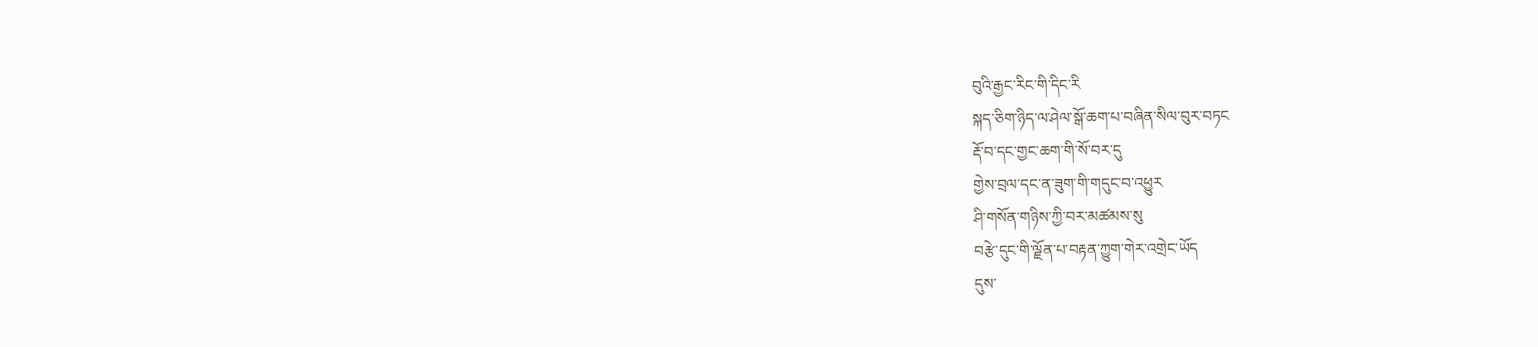བུའི་རྒྱང་རིང་གི་དིང་རི
སྐད་ཅིག་ཉིད་ལ་ཤེལ་སྒོ་ཆག་པ་བཞིན་སིལ་བུར་བཏང
རྡོ་བ་དང་གྱང་ཆག་གི་སོ་བར་དུ
གྱེས་བྲལ་དང་ན་ཟུག་གི་གདུང་བ་འཕྱུར
ཤི་གསོན་གཉིས་ཀྱི་བར་མཚམས་སུ
བརྩེ་དུང་གི་ལྗོན་པ་བརྟན་ཀྱུག་གེར་འགྲེང་ཡོད
དུས་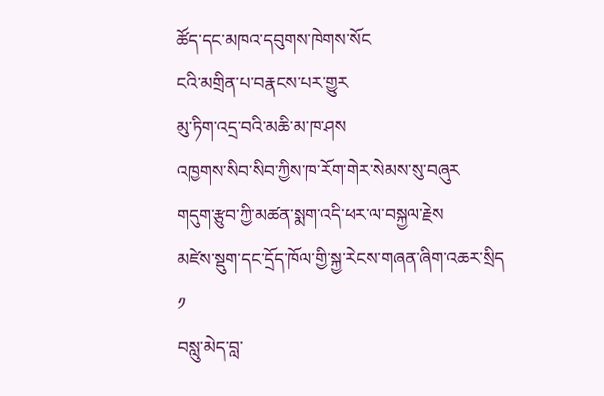ཚོད་དང་མཁའ་དབུགས་ཁེགས་སོང
ངའི་མགྲིན་པ་བརྣངས་པར་གྱུར
མུ་ཏིག་འདྲ་བའི་མཆི་མ་ཁ་ཤས
འཁྱགས་སིབ་སིབ་ཀྱིས་ཁ་རོག་གེར་སེམས་སུ་བཞུར
གདུག་རྩུབ་ཀྱི་མཚན་སྨག་འདི་ཕར་ལ་བསྐྱལ་རྗེས
མཛེས་སྡུག་དང་དྲོད་ཁོལ་གྱི་སྐྱ་རེངས་གཞན་ཞིག་འཆར་སྲིད
༡
བསླུ་མེད་བླ་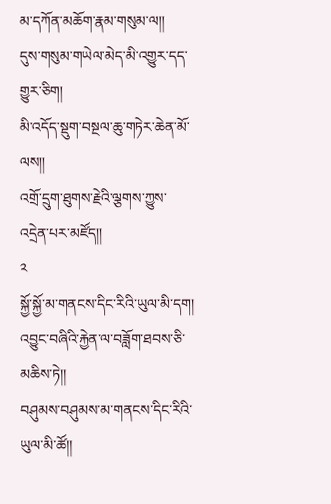མ་དཀོན་མཆོག་རྣམ་གསུམ་ལ།།
དུས་གསུམ་གཡེལ་མེད་མི་འགྱུར་དད་གྱུར་ཅིག།
མི་འདོད་སྡུག་བསྔལ་ཆུ་གཏེར་ཆེན་མོ་ལས།།
འགྲོ་དྲུག་ཐུགས་རྗེའི་ལྕགས་ཀྱུས་འདྲེན་པར་མཛོད།།
༢
སྐྱོ་སྐྱོ་མ་གནངས་དིང་རིའི་ཡུལ་མི་དག།
འབྱུང་བཞིའི་རྐྱེན་ལ་བཟློག་ཐབས་ཅི་མཆིས་ཏེ།།
བཤུམས་བཤུམས་མ་གནངས་དིང་རིའི་ཡུལ་མི་ཚོ།།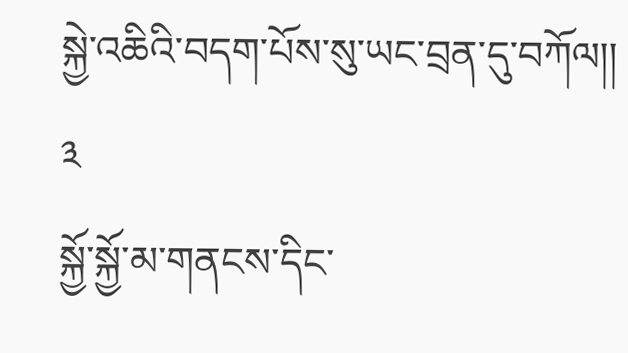སྐྱེ་འཆིའི་བདག་པོས་སུ་ཡང་བྲན་དུ་བཀོལ།།
༣
སྐྱོ་སྐྱོ་མ་གནངས་དིང་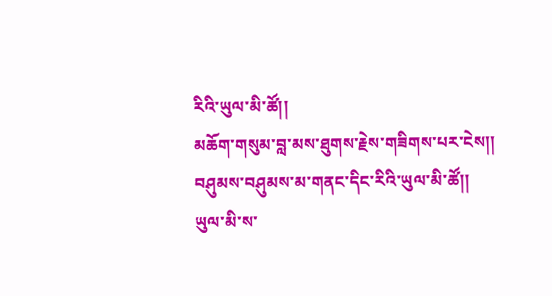རིའི་ཡུལ་མི་ཚོ།།
མཆོག་གསུམ་བླ་མས་ཐུགས་རྗེས་གཟིགས་པར་ངེས།།
བཤུམས་བཤུམས་མ་གནང་དིང་རིའི་ཡུལ་མི་ཚོ།།
ཡུལ་མི་ས་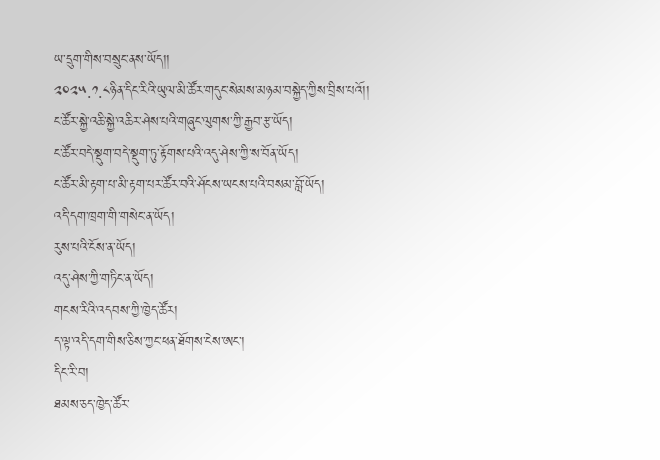ཡ་དྲུག་གིས་བསྲུང་ནས་ཡོད།།
༢༠༢༥.༡.༨ཉིན་དིང་རིའི་ཡུལ་མི་ཚོར་གདུང་སེམས་མཉམ་བསྐྱེད་ཀྱིས་བྲིས་པའོ།།
ང་ཚོར་སྐྱེ་འཆི་སྐྱེ་འཆིར་ཤེས་པའི་གཞུང་ལུགས་ཀྱི་རྒྱབ་རྩ་ཡོད།
ང་ཚོར་བདེ་སྡུག་བདེ་སྡུག་ཏུ་རྟོགས་པའི་འདུ་ཤེས་ཀྱི་ས་བོན་ཡོད།
ང་ཚོར་མི་རྟག་པ་མི་རྟག་པར་ཚོར་བའི་ཤོངས་ཡངས་པའི་བསམ་བློ་ཡོད།
འདི་དག་ཁྲག་གི་གསེང་ན་ཡོད།
རུས་པའི་ངོས་ན་ཡོད།
འདུ་ཤེས་ཀྱི་གཏིང་ན་ཡོད།
གངས་རིའི་འདབས་ཀྱི་ཁྱེད་ཚོར།
ད་ལྟ་འདི་དག་གིས་ཅིས་ཀྱང་ཕན་ཐོགས་ངེས་ཨང་།
དིང་རི་བ།
ཐམས་ཅད་ཁྱེད་ཚོར་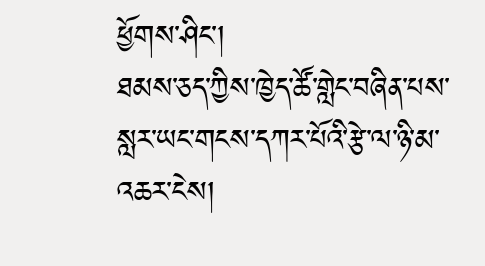ཕྱོགས་ཤིང་།
ཐམས་ཅད་ཀྱིས་ཁྱེད་ཚོ་གླེང་བཞིན་པས་སླར་ཡང་གངས་དཀར་པོའི་རྩེ་ལ་ཉི་མ་འཆར་ངེས།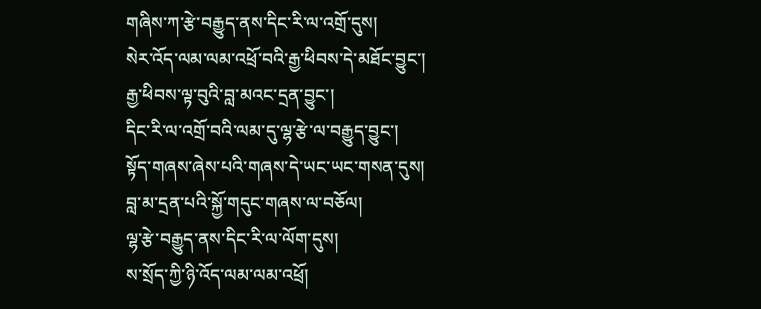གཞིས་ཀ་རྩེ་བརྒྱུད་ནས་དིང་རི་ལ་འགྲོ་དུས།
སེར་འོད་ལམ་ལམ་འཕྲོ་བའི་རྒྱ་ཕིབས་དེ་མཐོང་བྱུང་།
རྒྱ་ཕིབས་ལྟ་བུའི་བླ་མའང་དྲན་བྱུང་།
དིང་རི་ལ་འགྲོ་བའི་ལམ་དུ་ལྷ་རྩེ་ལ་བརྒྱུད་བྱུང་།
སྟོད་གཞས་ཞེས་པའི་གཞས་དེ་ཡང་ཡང་གསན་དུས།
བླ་མ་དྲན་པའི་སྐྱོ་གདུང་གཞས་ལ་བཅོལ།
ལྷ་རྩེ་བརྒྱུད་ནས་དིང་རི་ལ་ལོག་དུས།
ས་སྲོད་ཀྱི་ཉི་འོད་ལམ་ལམ་འཕྲོ།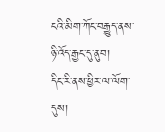ངའི་མིག་ཀོང་བརྒྱུད་ནས་ཉི་འོད་རྒྱང་དུ་ནུབ།
དིང་རི་ནས་ཕྱིར་ལ་ལོག་དུས།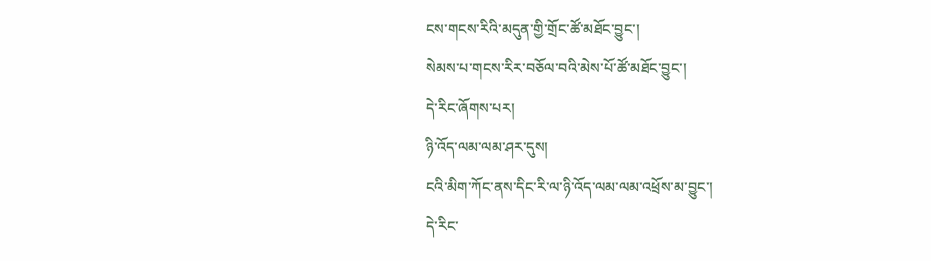ངས་གངས་རིའི་མདུན་གྱི་གྲོང་ཚོ་མཐོང་བྱུང་།
སེམས་པ་གངས་རིར་བཅོལ་བའི་མེས་པོ་ཚོ་མཐོང་བྱུང་།
དེ་རིང་ཞོགས་པར།
ཉི་འོད་ལམ་ལམ་ཤར་དུས།
ངའི་མིག་ཀོང་ནས་དིང་རི་ལ་ཉི་འོད་ལམ་ལམ་འཕྲོས་མ་བྱུང་།
དེ་རིང་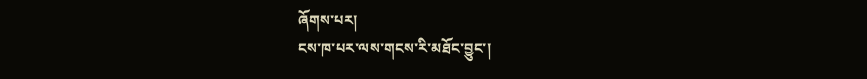ཞོགས་པར།
ངས་ཁ་པར་ལས་གངས་རི་མཐོང་བྱུང་།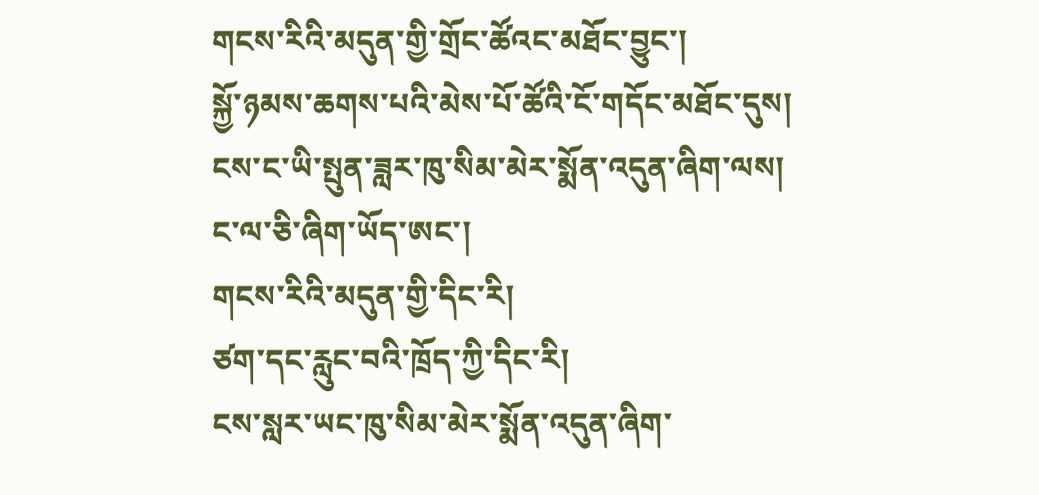གངས་རིའི་མདུན་གྱི་གྲོང་ཚོའང་མཐོང་བྱུང་།
སྐྱོ་ཉམས་ཆགས་པའི་མེས་པོ་ཚོའི་ངོ་གདོང་མཐོང་དུས།
ངས་ང་ཡི་སྤུན་ཟླར་ཁུ་སིམ་མེར་སྨོན་འདུན་ཞིག་ལས།
ང་ལ་ཅི་ཞིག་ཡོད་ཨང་།
གངས་རིའི་མདུན་གྱི་དིང་རི།
ཙག་དང་རླུང་བའི་ཁྲོད་ཀྱི་དིང་རི།
ངས་སླར་ཡང་ཁུ་སིམ་མེར་སྨོན་འདུན་ཞིག་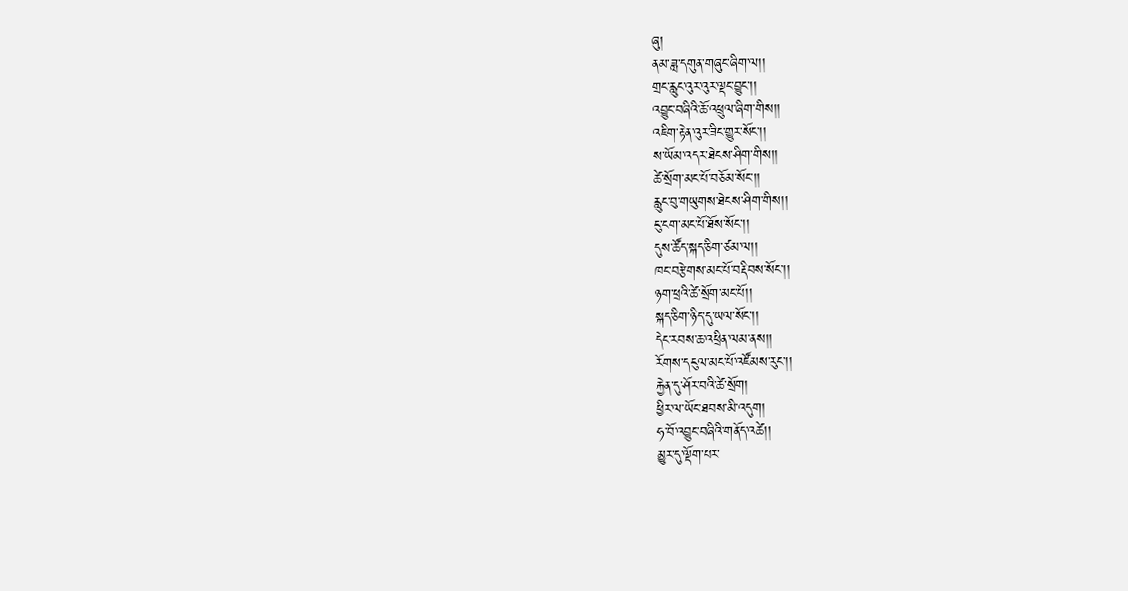ཞུ།
ནམ་ཟླ་དགུན་གཞུང་ཞིག་ལ།།
གྲང་རླུང་འུར་འུར་ལྡང་བྱུང་།།
འབྱུང་བཞིའི་ཆོ་འཕྲུལ་ཞིག་གིས།།
འཇིག་རྟེན་འུར་ཟིང་གྱུར་སོང་།།
ས་ཡོམ་འདར་ཐེངས་ཤིག་གིས།།
ཚེ་སྲོག་མང་པོ་བཅོམ་སོང་།།
རླུང་བུ་གཡུགས་ཐེངས་ཤིག་གིས།།
ངུ་ངག་མང་པོ་ཐོས་སོང་།།
དུས་ཚོད་སྐད་ཅིག་ཙམ་ལ།།
ཁང་བརྩེགས་མང་པོ་བརྡིབས་སོང་།།
ཉག་ཕྲའི་ཚེ་སྲོག་མང་པོ།།
སྐད་ཅིག་ཉིད་དུ་ཡལ་སོང་།།
དེང་རབས་ཆ་འཕྲིན་ལམ་ནས།།
རོགས་དངུལ་མང་པོ་འཛོམས་རུང་།།
རྐྱེན་དུ་ཤོར་བའི་ཚེ་སྲོག།
ཕྱིར་ལ་ཡོང་ཐབས་མི་འདུག།
ཧ་བོ་འབྱུང་བཞིའི་གནོད་འཚེ།།
མྱུར་དུ་ལྡོག་པར་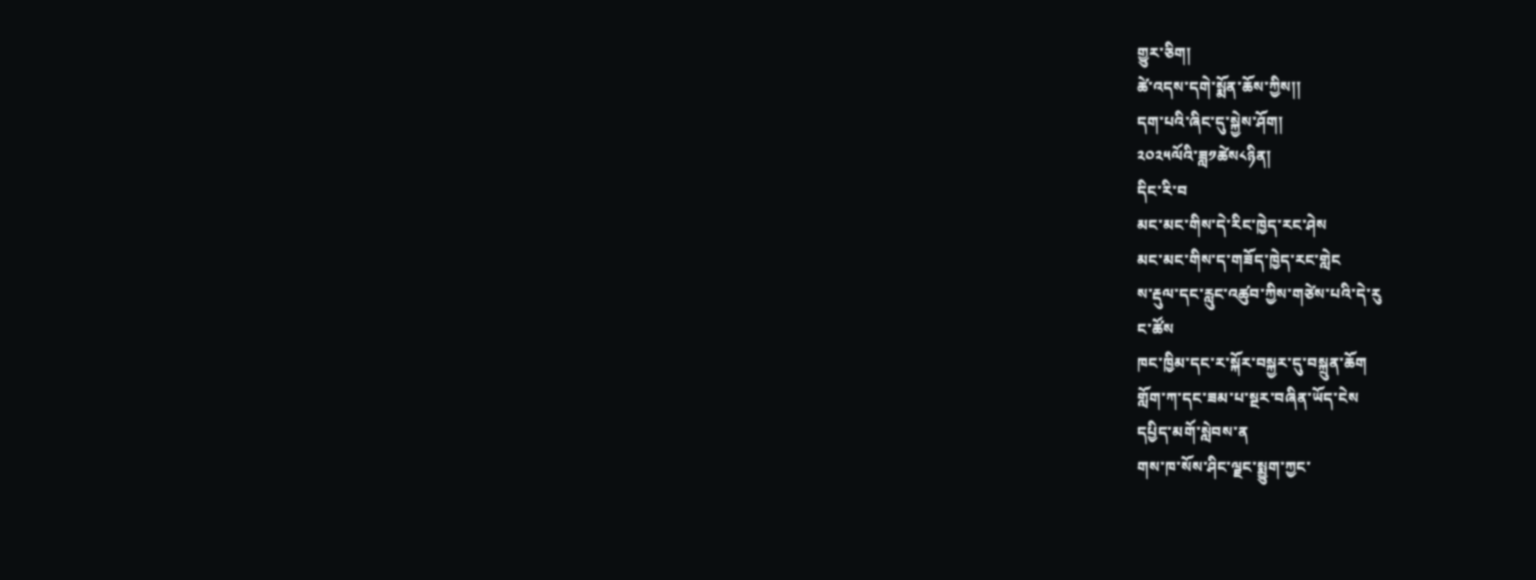གྱུར་ཅིག།
ཚེ་འདས་དགེ་སྨོན་ཆོས་ཀྱིས།།
དག་པའི་ཞིང་དུ་སྐྱེས་ཤོག།
༢༠༢༥ལོའི་ཟླ༡ཚེས༨ཉིན།
དིང་རི་བ
མང་མང་གིས་དེ་རིང་ཁྱེད་རང་ཤེས
མང་མང་གིས་ད་གཟོད་ཁྱེད་རང་གླེང
ས་རྡུལ་དང་རླུང་འཚུབ་ཀྱིས་གཙེས་པའི་དེ་རུ
ང་ཚོས
ཁང་ཁྱིམ་དང་ར་སྐོར་བསྐྱར་དུ་བསྐྲུན་ཆོག
གློག་ཀ་དང་ཟམ་པ་སྔར་བཞིན་ཡོད་ངེས
དཔྱིད་མགོ་སླེབས་ན
གས་ཁ་སོས་ཤིང་ལྗང་སྨྱུག་ཀྱང་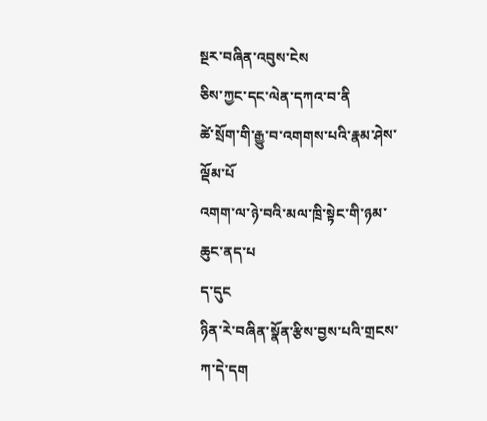སྔར་བཞིན་འབུས་ངེས
ཅིས་ཀྱང་དང་ལེན་དཀའ་བ་ནི
ཚེ་སྲོག་གི་རྒྱུ་བ་འགགས་པའི་རྣམ་ཤེས་ལྡོམ་པོ
འགག་ལ་ཉེ་བའི་མལ་ཁྲི་སྟེང་གི་ཉམ་ཆུང་ནད་པ
ད་དུང
ཉིན་རེ་བཞིན་སྣོན་རྩིས་བྱས་པའི་གྲངས་ཀ་དེ་དག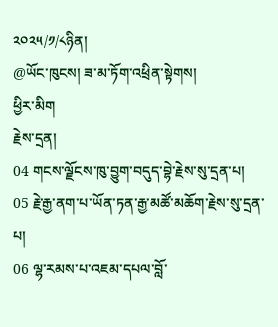༢༠༢༥/༡/༨ཉིན།
@ཡོང་ཁུངས། ཟ་མ་ཏོག་འཕྲིན་སྟེགས།
ཕྱིར་མིག
རྗེས་དྲན།
04 གངས་ལྗོངས་ཁུ་བྱུག་བདུད་བྷེ་རྗེས་སུ་དྲན་པ།
05 རྗེ་རྒྱ་ནག་པ་ཡོན་ཏན་རྒྱ་མཚོ་མཆོག་རྗེས་སུ་དྲན་པ།
06 ལྷ་རམས་པ་འཇམ་དཔལ་བློ་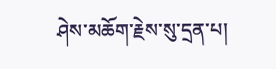ཤེས་མཆོག་རྗེས་སུ་དྲན་པ།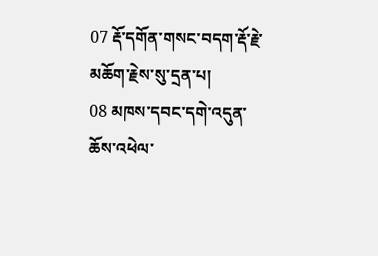07 རྡོ་དགོན་གསང་བདག་རྡོ་རྗེ་མཆོག་རྗེས་སུ་དྲན་པ།
08 མཁས་དབང་དགེ་འདུན་ཆོས་འཕེལ་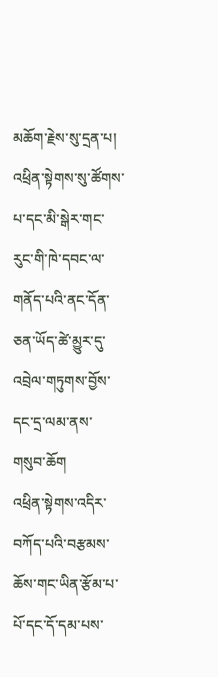མཆོག་རྗེས་སུ་དྲན་པ།
འཕྲིན་སྟེགས་སུ་ཚོགས་པ་དང་མི་སྒེར་གང་རུང་གི་ཁེ་དབང་ལ་གནོད་པའི་ནང་དོན་ཅན་ཡོད་ཚེ་མྱུར་དུ་འབྲེལ་གཏུགས་བྱོས་དང་དྲ་ལམ་ནས་གསུབ་ཆོག
འཕྲིན་སྟེགས་འདིར་བཀོད་པའི་བརྩམས་ཆོས་གང་ཡིན་རྩོམ་པ་པོ་དང་དོ་དམ་པས་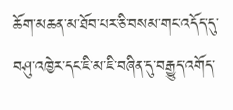ཆོག་མཆན་མ་ཐོབ་པར་ཅི་བསམ་གང་འདོད་དུ་བཤུ་འཁྱེར་དང་ཇི་མ་ཇི་བཞིན་དུ་བརྒྱུད་འགོད་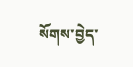སོགས་བྱེད་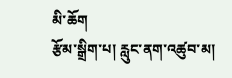མི་ཆོག
རྩོམ་སྒྲིག་པ། རླུང་ནག་འཚུབ་མ།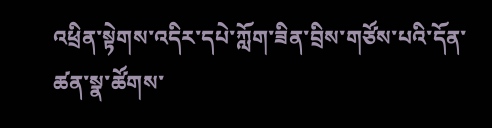འཕྲིན་སྟེགས་འདིར་དཔེ་ཀློག་ཟིན་བྲིས་གཙོས་པའི་དོན་ཚན་སྣ་ཚོགས་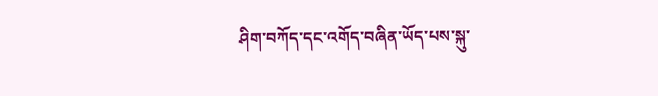ཤིག་བཀོད་དང་འགོད་བཞིན་ཡོད་པས་སྐུ་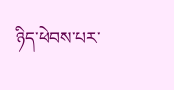ཉིད་ཕེབས་པར་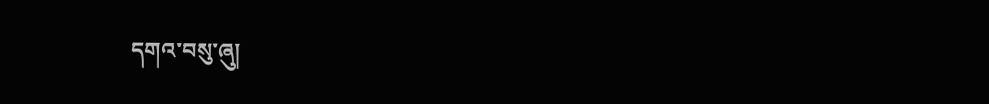དགའ་བསུ་ཞུ།